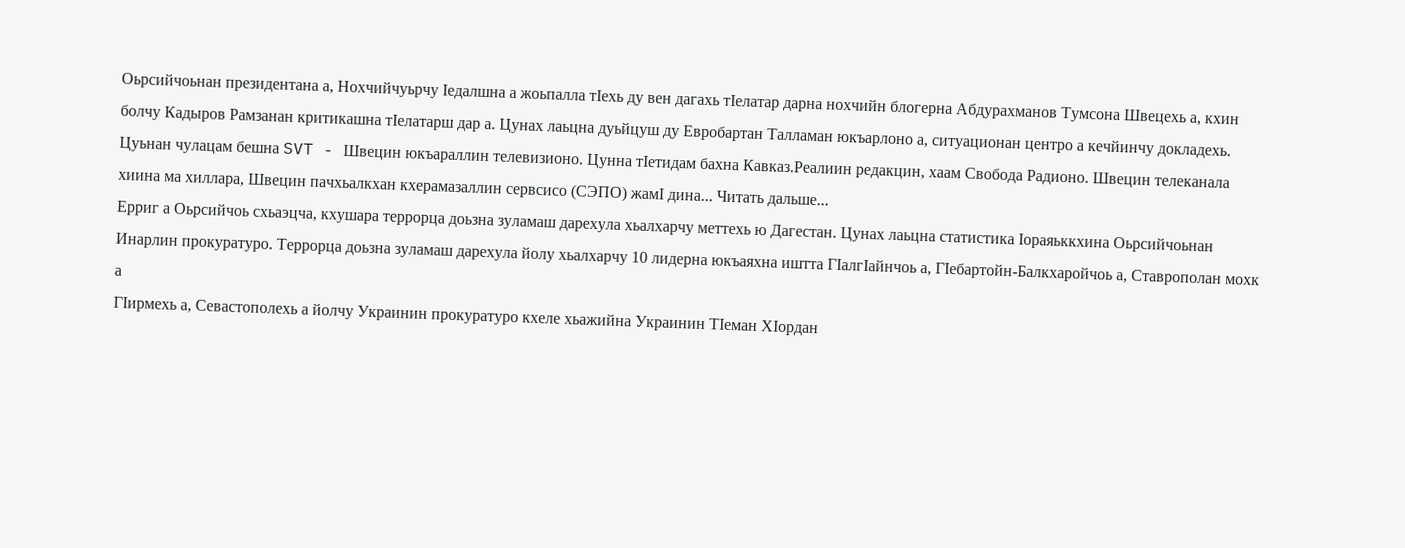Оьрсийчоьнан президентана а, Нохчийчуьрчу Iедалшна а жоьпалла тIехь ду вен дагахь тIелатар дарна нохчийн блогерна Абдурахманов Тумсона Швецехь а, кхин болчу Кадыров Рамзанан критикашна тIелатарш дар а. Цунах лаьцна дуьйцуш ду Евробартан Талламан юкъарлоно а, ситуационан центро а кечйинчу докладехь. Цуьнан чулацам бешна SVT - Швецин юкъараллин телевизионо. Цунна тIетидам бахна Кавказ.Реалиин редакцин, хаам Свобода Радионо. Швецин телеканала хиина ма хиллара, Швецин пачхьалкхан кхерамазаллин сервсисо (СЭПО) жамI дина... Читать дальше...
Ерриг а Оьрсийчоь схьаэцча, кхушара террорца доьзна зуламаш дарехула хьалхарчу меттехь ю Дагестан. Цунах лаьцна статистика Iораяьккхина Оьрсийчоьнан Инарлин прокуратуро. Террорца доьзна зуламаш дарехула йолу хьалхарчу 10 лидерна юкъаяхна иштта ГIалгIайнчоь а, ГIебартойн-Балкхаройчоь а, Ставрополан мохк а
ГIирмехь а, Севастополехь а йолчу Украинин прокуратуро кхеле хьажийна Украинин ТIеман ХIордан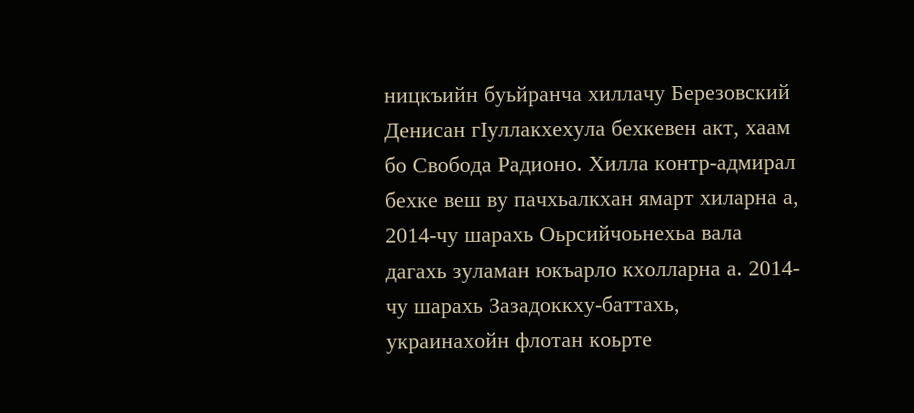ницкъийн буьйранча хиллачу Березовский Денисан гIуллакхехула бехкевен акт, хаам бо Свобода Радионо. Хилла контр-адмирал бехке веш ву пачхьалкхан ямарт хиларна а, 2014-чу шарахь Оьрсийчоьнехьа вала дагахь зуламан юкъарло кхолларна а. 2014-чу шарахь Зазадоккху-баттахь, украинахойн флотан коьрте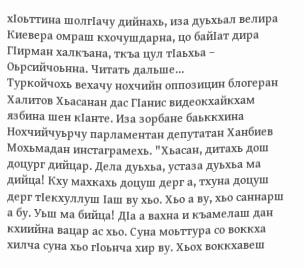хIоьттина шолгIачу дийнахь, иза дуьхьал велира Киевера омраш кхочушдарна, цо байIат дира ГIирман халкъана, ткъа цул тIаьхьа – Оьрсийчоьнна. Читать дальше...
Туркойчохь вехачу нохчийн оппозицин блогеран Халитов Хьасанан дас ГIанис видеокхайкхам язбина шен кIанте. Иза зорбане баьккхина Нохчийчуьрчу парламентан депутатан Ханбиев Мохьмадан инстаграмехь. "Хьасан, дитахь дош доцург дийцар. Дела дуьхьа, устаза дуьхьа ма дийца! Кху махкахь доцуш дерг а, тхуна доцуш дерг тIекхуллуш Iаш ву хьо. Хьо а ву, хьо саннарш а бу. Уьш ма бийца! ДIа а вахна и къамелаш дан кхиийна вацар ас хьо. Суна моьттура со воккха хилча суна хьо гIоьнча хир ву. Хьох воккхавеш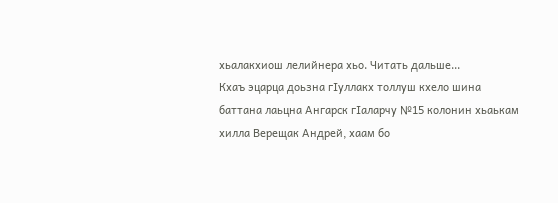хьалакхиош лелийнера хьо. Читать дальше...
Кхаъ эцарца доьзна гIуллакх толлуш кхело шина баттана лаьцна Ангарск гIаларчу №15 колонин хьаькам хилла Верещак Андрей, хаам бо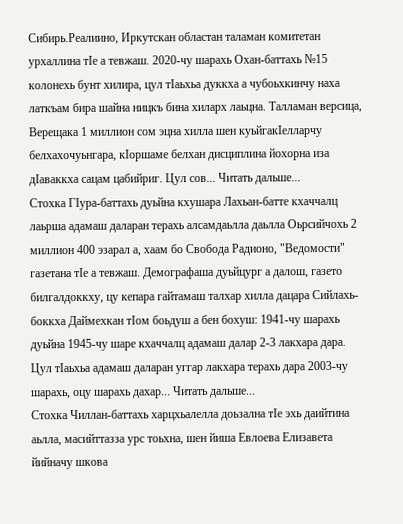Сибирь.Реалиино, Иркутскан областан таламан комитетан урхаллина тIе а тевжаш. 2020-чу шарахь Охан-баттахь №15 колонехь бунт хилира, цул тIаьхьа дуккха а чубоьхкинчу наха латкъам бира шайна ницкъ бина хиларх лаьцна. Талламан версица, Верещака 1 миллион сом эцна хилла шен куьйгакIелларчу белхахочуьнгара, кIоршаме белхан дисциплина йохорна иза дIаваккха сацам цабийриг. Цул сов... Читать дальше...
Стохка ГIура-баттахь дуьйна кхушара Лахьан-батте кхаччалц лаьрша адамаш даларан терахь алсамдаьлла даьлла Оьрсийчохь 2 миллион 400 эзарал а, хаам бо Свобода Радионо, "Ведомости" газетана тIе а тевжаш. Демографаша дуьйцург а далош, газето билгалдоккху, цу кепара гайтамаш талхар хилла дацара Сийлахь-боккха Даймехкан тIом боьдуш а бен бохуш: 1941-чу шарахь дуьйна 1945-чу шаре кхаччалц адамаш далар 2-3 лакхара дара. Цул тIаьхьа адамаш даларан уггар лакхара терахь дара 2003-чу шарахь, оцу шарахь дахар... Читать дальше...
Стохка Чиллан-баттахь харцхьалелла доьзална тIе эхь даийтина аьлла, масийттазза урс тоьхна, шен йиша Евлоева Елизавета йийначу шкова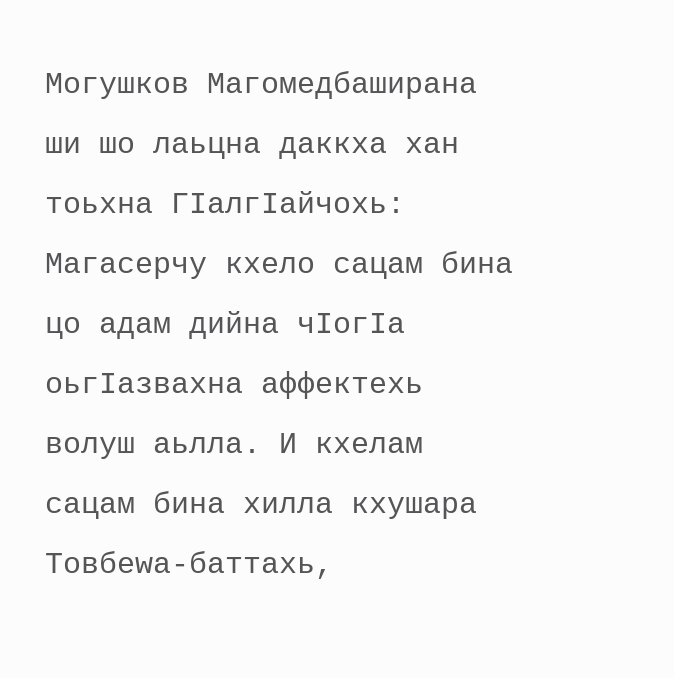Могушков Магомедбаширана ши шо лаьцна даккха хан тоьхна ГIалгIайчохь: Магасерчу кхело сацам бина цо адам дийна чIогIа оьгIазвахна аффектехь волуш аьлла. И кхелам сацам бина хилла кхушара Товбеwа-баттахь,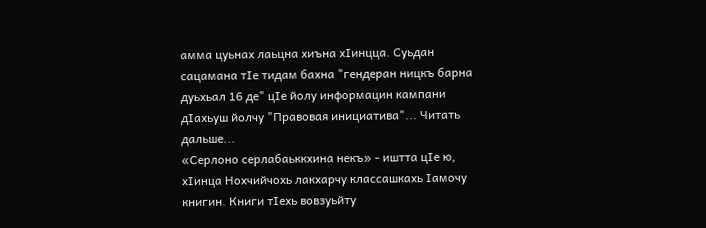амма цуьнах лаьцна хиъна хIинцца. Суьдан сацамана тIе тидам бахна "гендеран ницкъ барна дуьхьал 16 де" цIе йолу информацин кампани дIахьуш йолчу "Правовая инициатива"... Читать дальше...
«Серлоно серлабаьккхина некъ» - иштта цIе ю, хIинца Нохчийчохь лакхарчу классашкахь Iамочу книгин. Книги тIехь вовзуьйту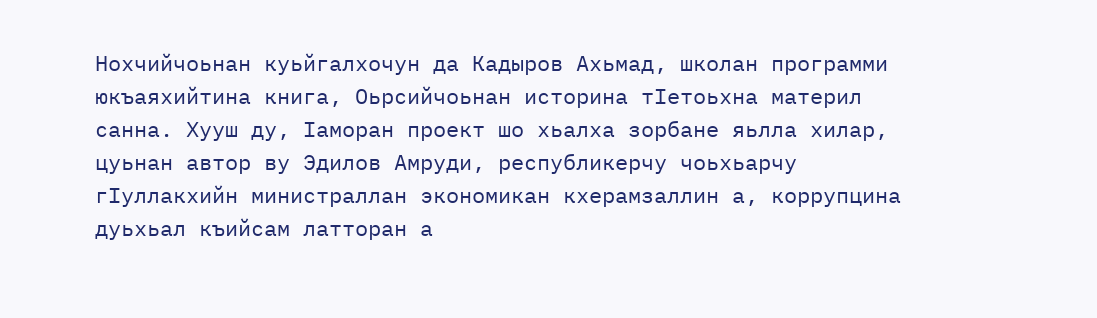Нохчийчоьнан куьйгалхочун да Кадыров Ахьмад, школан программи юкъаяхийтина книга, Оьрсийчоьнан историна тIетоьхна материл санна. Хууш ду, Iаморан проект шо хьалха зорбане яьлла хилар, цуьнан автор ву Эдилов Амруди, республикерчу чоьхьарчу гIуллакхийн министраллан экономикан кхерамзаллин а, коррупцина дуьхьал къийсам латторан а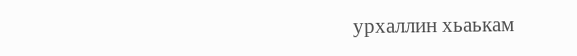урхаллин хьаькам